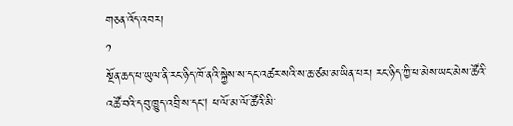གཅན་འོད་འབར།
༡
སྔོན་ཆད་ཕ་ཡུལ་ནི་རང་ཉིད་ཁོ་ནའི་སྐྱེས་ས་དང་འཚར་སའི་ས་ཆ་ཙམ་མ་ཡིན་པར། རང་ཉིད་ཀྱི་ཕ་མེས་ཡང་མེས་ཚོའི་འཚོ་བའི་དབུ་ཁྱུད་འབྲི་ས་དང། ཕ་ལོ་མ་ལོ་ཚོའི་མི་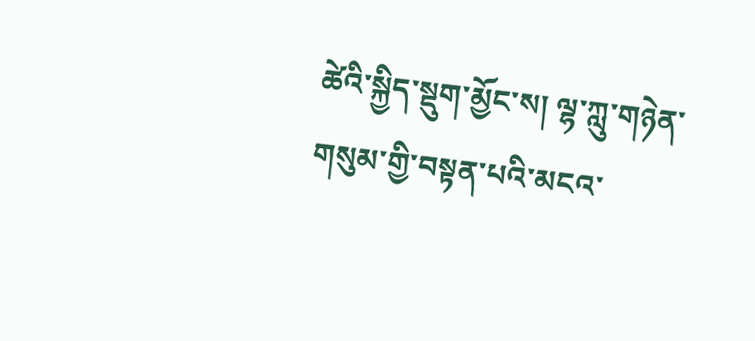ཚེའི་སྐྱིད་སྡུག་མྱོང་ས། ལྷ་ཀླུ་གཉེན་གསུམ་གྱི་བསྟན་པའི་མངའ་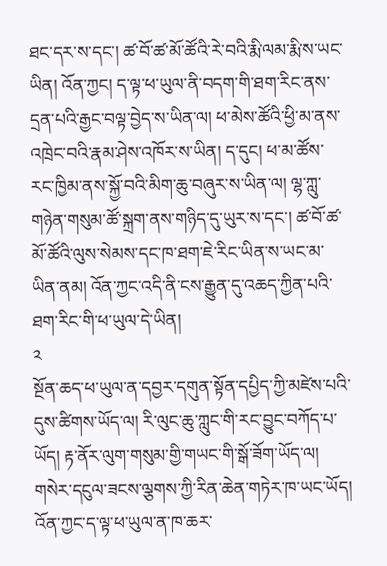ཐང་དར་ས་དང་། ཚ་བོ་ཚ་མོ་ཚོའི་རེ་བའི་རྨི་ལམ་རྨི་ས་ཡང་ཡིན། འོན་ཀྱང། ད་ལྟ་ཕ་ཡུལ་ནི་བདག་གི་ཐག་རིང་ནས་དྲན་པའི་རྒྱང་བལྟ་བྱེད་ས་ཡིན་ལ། ཕ་མེས་ཚོའི་ཕྱི་མ་ནས་འཁྲེང་བའི་རྣམ་ཤེས་འཁོར་ས་ཡིན། ད་དུང། ཕ་མ་ཚོས་རང་ཁྱིམ་ནས་སྐྱོ་བའི་མིག་ཆུ་བཞུར་ས་ཡིན་ལ། ལྷ་ཀླུ་གཉེན་གསུམ་ཚོ་སྐྲག་ནས་གཉིད་དུ་ཡུར་ས་དང་། ཚ་བོ་ཚ་མོ་ཚོའི་ལུས་སེམས་དང་ཁ་ཐག་ཇེ་རིང་ཡིན་ས་ཡང་མ་ཡིན་ནམ། འོན་ཀྱང་འདི་ནི་ངས་རྒྱུན་དུ་འཆད་ཀྱིན་པའི་ཐག་རིང་གི་ཕ་ཡུལ་དེ་ཡིན།
༢
སྔོན་ཆད་ཕ་ཡུལ་ན་དབྱར་དགུན་སྟོན་དཔྱིད་ཀྱི་མཛེས་པའི་དུས་ཚིགས་ཡོད་ལ། རི་ལུང་ཆུ་ཀླུང་གི་རང་བྱུང་བཀོད་པ་ཡོད། རྟ་ནོར་ལུག་གསུམ་གྱི་གཡང་གི་སྒོ་ཟོག་ཡོད་ལ། གསེར་དངུལ་ཟངས་ལྕགས་ཀྱི་རིན་ཆེན་གཏེར་ཁ་ཡང་ཡོད། འོན་ཀྱང་ད་ལྟ་ཕ་ཡུལ་ན་ཁ་ཆར་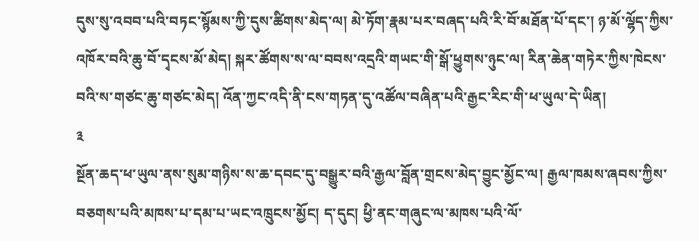དུས་སུ་འབབ་པའི་བཏང་སྙོམས་ཀྱི་དུས་ཚིགས་མེད་ལ། མེ་ཏོག་རྣམ་པར་བཞད་པའི་རི་བོ་མཐོན་པོ་དང་། ཉ་མོ་ལྷོད་ཀྱིས་འཁོར་བའི་ཆུ་བོ་དྭངས་མོ་མེད། སྐར་ཚོགས་ས་ལ་བབས་འདྲའི་གཡང་གི་སྒོ་ཕྱུགས་ཉུང་ལ། རིན་ཆེན་གཏེར་ཀྱིས་ཁེངས་བའི་ས་གཙང་ཆུ་གཙང་མེད། འོན་ཀྱང་འདི་ནི་ངས་གཏན་དུ་འཚོལ་བཞིན་པའི་རྒྱང་རིང་གི་ཕ་ཡུལ་དེ་ཡིན།
༣
སྔོན་ཆད་ཕ་ཡུལ་ནས་སུམ་གཉིས་ས་ཆ་དབང་དུ་བསྒྱུར་བའི་རྒྱལ་བློན་གྲངས་མེད་བྱུང་མྱོང་ལ། རྒྱལ་ཁམས་ཞབས་ཀྱིས་བཅགས་པའི་མཁས་པ་དམ་པ་ཡང་འཁྲུངས་མྱོང། ད་དུང། ཕྱི་ནང་གཞུང་ལ་མཁས་པའི་ལོ་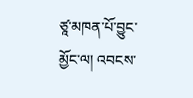ཙཱ་མཁན་པོ་བྱུང་མྱོང་ལ། འབངས་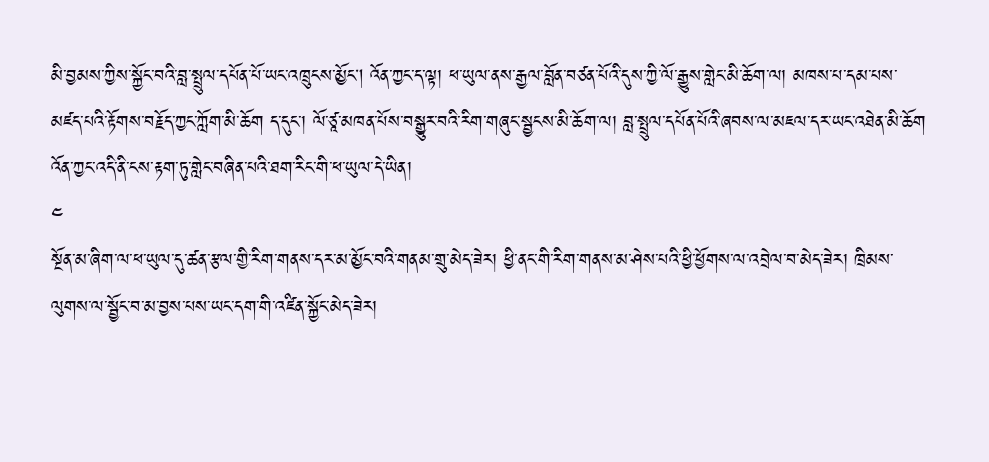མི་བྱམས་ཀྱིས་སྐྱོང་བའི་བླ་སྤྲུལ་དཔོན་པོ་ཡང་འཁྲུངས་མྱོང། འོན་ཀྱང་ད་ལྟ། ཕ་ཡུལ་ནས་རྒྱལ་བློན་བཙན་པོའི་དུས་ཀྱི་ལོ་རྒྱུས་གླེང་མི་ཆོག་ལ། མཁས་པ་དམ་པས་མཛད་པའི་རྟོགས་བརྗོད་ཀྱང་ཀློག་མི་ཆོག ད་དུང་། ལོ་ཙཱ་མཁན་པོས་བསྒྱུར་བའི་རིག་གཞུང་སྦྱངས་མི་ཆོག་ལ། བླ་སྤྲུལ་དཔོན་པོའི་ཞབས་ལ་མཇལ་དར་ཡང་འཐེན་མི་ཆོག འོན་ཀྱང་འདི་ནི་ངས་རྟག་ཏུ་གླེང་བཞིན་པའི་ཐག་རིང་གི་ཕ་ཡུལ་དེ་ཡིན།
༤
སྔོན་མ་ཞིག་ལ་ཕ་ཡུལ་དུ་ཚན་རྩལ་གྱི་རིག་གནས་དར་མ་མྱོང་བའི་གནམ་གྲུ་མེད་ཟེར། ཕྱི་ནང་གི་རིག་གནས་མ་ཤེས་པའི་ཕྱི་ཕྱོགས་ལ་འབྲེལ་བ་མེད་ཟེར། ཁྲིམས་ལུགས་ལ་སྦྱོང་བ་མ་བྱས་པས་ཡང་དག་གི་འཛིན་སྐྱོང་མེད་ཟེར།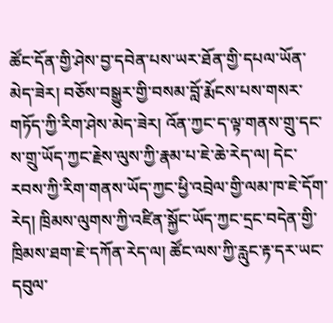ཚོང་དོན་གྱི་ཤེས་བྱ་དབེན་པས་ཡར་ཐོན་གྱི་དཔལ་ཡོན་མེད་ཟེར། བཅོས་བསྒྱུར་གྱི་བསམ་བློ་རྨོངས་པས་གསར་གཏོད་ཀྱི་རིག་ཤེས་མེད་ཟེར། འོན་ཀྱང་ད་ལྟ་གནས་གྲུ་དང་ས་གྲུ་ཡོད་ཀྱང་རྗེས་ལུས་ཀྱི་རྣམ་པ་ཇེ་ཆེ་རེད་ལ། དེང་རབས་ཀྱི་རིག་གནས་ཡོད་ཀྱང་ཕྱི་འབྲེལ་གྱི་ལམ་ཁ་ཇེ་དོག་རེད། ཁྲིམས་ལུགས་ཀྱི་འཛིན་སྐྱོང་ཡོད་ཀྱང་དྲང་བདེན་གྱི་ཁྲིམས་ཐག་ཇེ་དཀོན་རེད་ལ། ཚོང་ལས་ཀྱི་རླུང་རྟ་དར་ཡང་དབུལ་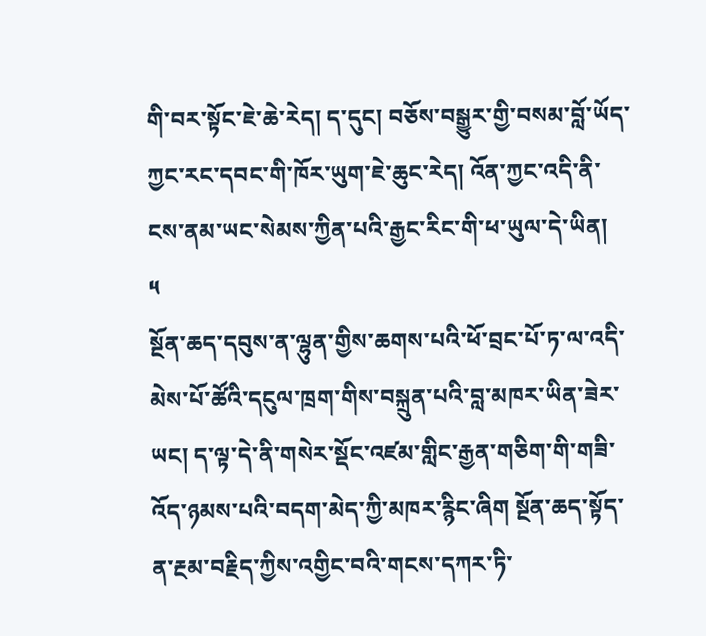གི་བར་སྟོང་ཇེ་ཆེ་རེད། ད་དུང། བཅོས་བསྒྱུར་གྱི་བསམ་བློ་ཡོད་ཀྱང་རང་དབང་གི་ཁོར་ཡུག་ཇེ་ཆུང་རེད། འོན་ཀྱང་འདི་ནི་ངས་ནམ་ཡང་སེམས་ཀྱིན་པའི་རྒྱང་རིང་གི་ཕ་ཡུལ་དེ་ཡིན།
༥
སྔོན་ཆད་དབུས་ན་ལྷུན་གྱིས་ཆགས་པའི་ཕོ་བྲང་པོ་ཏ་ལ་འདི་མེས་པོ་ཚོའི་དངུལ་ཁྲག་གིས་བསྐྲུན་པའི་བླ་མཁར་ཡིན་ཟེར་ཡང། ད་ལྟ་དེ་ནི་གསེར་སྡོང་འཛམ་གླིང་རྒྱན་གཅིག་གི་གཟི་འོད་ཉམས་པའི་བདག་མེད་ཀྱི་མཁར་རྙིང་ཞིག སྔོན་ཆད་སྟོད་ན་རྔམ་བརྗིད་ཀྱིས་འགྱིང་བའི་གངས་དཀར་ཏི་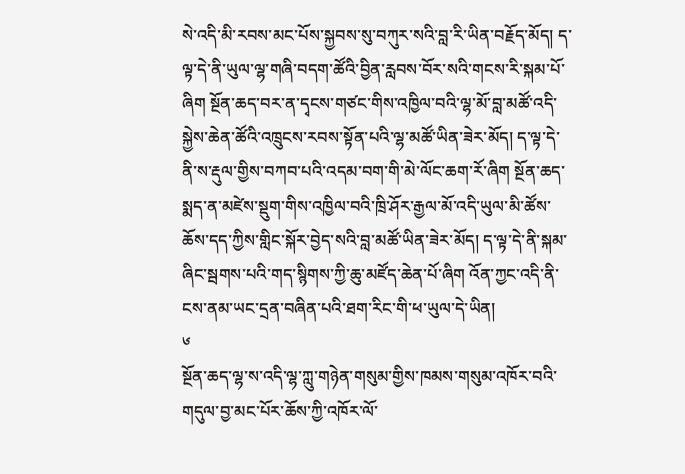སེ་འདི་མི་རབས་མང་པོས་སྐྱབས་སུ་བཀུར་སའི་བླ་རི་ཡིན་བརྗོད་མོད། ད་ལྟ་དེ་ནི་ཡུལ་ལྷ་གཞི་བདག་ཚོའི་བྱིན་རླབས་བོར་སའི་གངས་རི་སྐམ་པོ་ཞིག སྔོན་ཆད་བར་ན་དྭངས་གཙང་གིས་འཁྱིལ་བའི་ལྷ་མོ་བླ་མཚོ་འདི་སྐྱེས་ཆེན་ཚོའི་འཁྲུངས་རབས་སྟོན་པའི་ལྷ་མཚོ་ཡིན་ཟེར་མོད། ད་ལྟ་དེ་ནི་ས་རྡུལ་གྱིས་བཀབ་པའི་འདམ་བག་གི་མེ་ལོང་ཆག་རོ་ཞིག སྔོན་ཆད་སྨད་ན་མཛེས་སྡུག་གིས་འཁྱིལ་བའི་ཁྲི་ཤོར་རྒྱལ་མོ་འདི་ཡུལ་མི་ཚོས་ཆོས་དད་ཀྱིས་གླིང་སྐོར་བྱེད་སའི་བླ་མཚོ་ཡིན་ཟེར་མོད། ད་ལྟ་དེ་ནི་སྐམ་ཞིང་སྦགས་པའི་གད་སྙིགས་ཀྱི་ཆུ་མཛོད་ཆེན་པོ་ཞིག འོན་ཀྱང་འདི་ནི་ངས་ནམ་ཡང་དྲན་བཞིན་པའི་ཐག་རིང་གི་ཕ་ཡུལ་དེ་ཡིན།
༦
སྔོན་ཆད་ལྷ་ས་འདི་ལྷ་ཀླུ་གཉེན་གསུམ་གྱིས་ཁམས་གསུམ་འཁོར་བའི་གདུལ་བྱ་མང་པོར་ཆོས་ཀྱི་འཁོར་ལོ་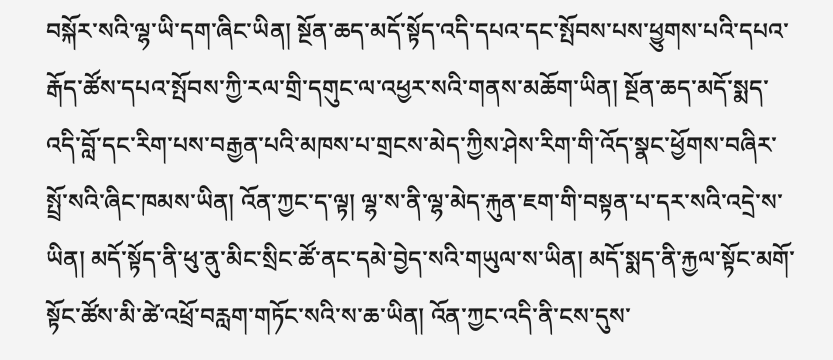བསྐོར་སའི་ལྷ་ཡི་དག་ཞིང་ཡིན། སྔོན་ཆད་མདོ་སྟོད་འདི་དཔའ་དང་སྤོབས་པས་ཕྱུགས་པའི་དཔའ་རྒོད་ཚོས་དཔའ་སྤོབས་ཀྱི་རལ་གྲི་དགུང་ལ་འཕྱར་སའི་གནས་མཆོག་ཡིན། སྔོན་ཆད་མདོ་སྨད་འདི་བློ་དང་རིག་པས་བརྒྱན་པའི་མཁས་པ་གྲངས་མེད་ཀྱིས་ཤེས་རིག་གི་འོད་སྣང་ཕྱོགས་བཞིར་སྤྲོ་སའི་ཞིང་ཁམས་ཡིན། འོན་ཀྱང་ད་ལྟ། ལྷ་ས་ནི་ལྷ་མེད་རྐུན་ཇག་གི་བསྟན་པ་དར་སའི་འདྲེ་ས་ཡིན། མདོ་སྟོད་ནི་ཕུ་ནུ་མིང་སྲིང་ཚོ་ནང་དམེ་བྱེད་སའི་གཡུལ་ས་ཡིན། མདོ་སྨད་ནི་རྐྱལ་སྟོང་མགོ་སྟོང་ཚོས་མི་ཚེ་འཕྲོ་བརླག་གཏོང་སའི་ས་ཆ་ཡིན། འོན་ཀྱང་འདི་ནི་ངས་དུས་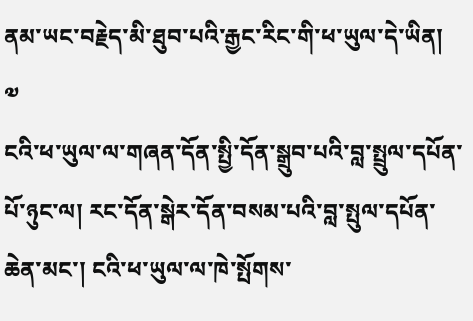ནམ་ཡང་བརྗེད་མི་ཐུབ་པའི་རྒྱང་རིང་གི་ཕ་ཡུལ་དེ་ཡིན།
༧
ངའི་ཕ་ཡུལ་ལ་གཞན་དོན་སྤྱི་དོན་སྒྲུབ་པའི་བླ་སྤྲུལ་དཔོན་པོ་ཉུང་ལ། རང་དོན་སྒེར་དོན་བསམ་པའི་བླ་སྤུལ་དཔོན་ཆེན་མང་། ངའི་ཕ་ཡུལ་ལ་ཁེ་སྤོགས་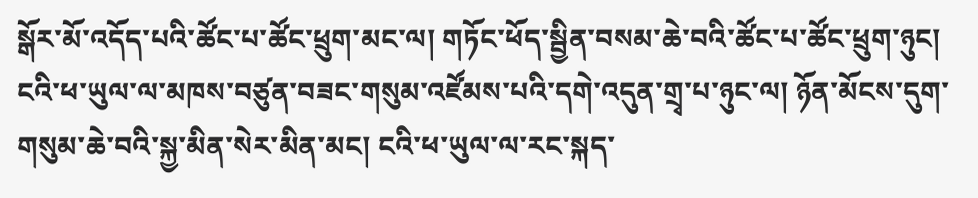སྒོར་མོ་འདོད་པའི་ཚོང་པ་ཚོང་ཕྲུག་མང་ལ། གཏོང་ཕོད་སྦྱིན་བསམ་ཆེ་བའི་ཚོང་པ་ཚོང་ཕྲུག་ཉུང། ངའི་ཕ་ཡུལ་ལ་མཁས་བཙུན་བཟང་གསུམ་འཛོམས་པའི་དགེ་འདུན་གྲྭ་པ་ཉུང་ལ། ཉོན་མོངས་དུག་གསུམ་ཆེ་བའི་སྐྱ་མིན་སེར་མིན་མང། ངའི་ཕ་ཡུལ་ལ་རང་སྐད་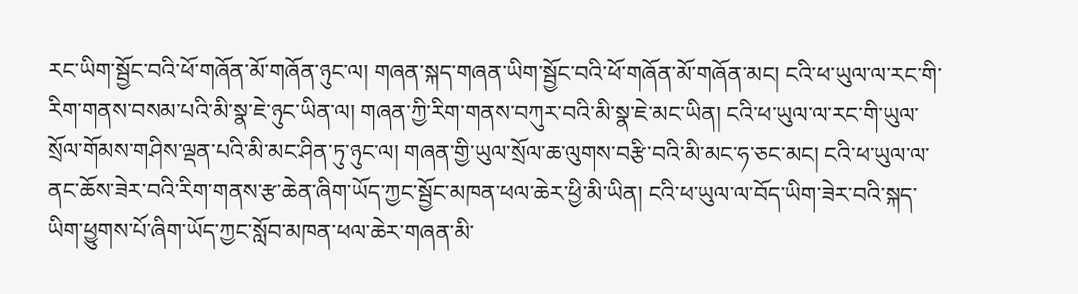རང་ཡིག་སྦྱོང་བའི་ཕོ་གཞོན་མོ་གཞོན་ཉུང་ལ། གཞན་སྐད་གཞན་ཡིག་སྦྱོང་བའི་ཕོ་གཞོན་མོ་གཞོན་མང། ངའི་ཕ་ཡུལ་ལ་རང་གི་རིག་གནས་བསམ་པའི་མི་སྣ་ཇེ་ཉུང་ཡིན་ལ། གཞན་ཀྱི་རིག་གནས་བཀུར་བའི་མི་སྣ་ཇེ་མང་ཡིན། ངའི་ཕ་ཡུལ་ལ་རང་གི་ཡུལ་སྲོལ་གོམས་གཤིས་ལྡན་པའི་མི་མང་ཤིན་ཏུ་ཉུང་ལ། གཞན་གྱི་ཡུལ་སྲོལ་ཆ་ལུགས་བརྩི་བའི་མི་མང་ཧ་ཅང་མང། ངའི་ཕ་ཡུལ་ལ་ནང་ཆོས་ཟེར་བའི་རིག་གནས་རྩ་ཆེན་ཞིག་ཡོད་ཀྱང་སྦྱོང་མཁན་ཕལ་ཆེར་ཕྱི་མི་ཡིན། ངའི་ཕ་ཡུལ་ལ་བོད་ཡིག་ཟེར་བའི་སྐད་ཡིག་ཕྱུགས་པོ་ཞིག་ཡོད་ཀྱང་སློབ་མཁན་ཕལ་ཆེར་གཞན་མི་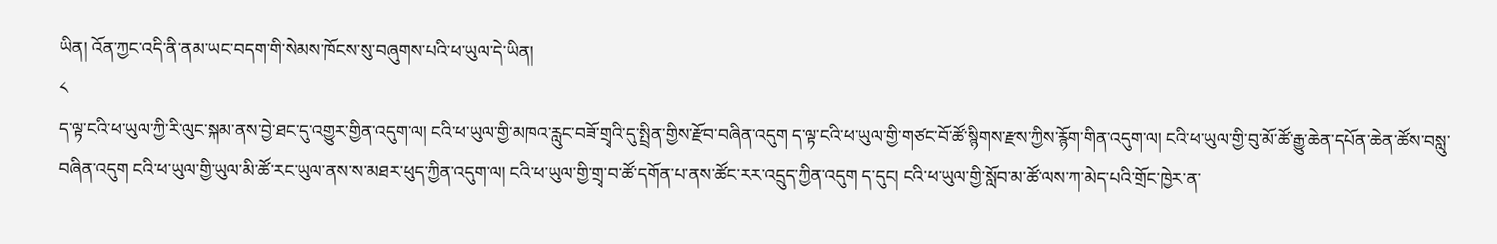ཡིན། འོན་ཀྱང་འདི་ནི་ནམ་ཡང་བདག་གི་སེམས་ཁོངས་སུ་བཞུགས་པའི་ཕ་ཡུལ་དེ་ཡིན།
༨
ད་ལྟ་ངའི་ཕ་ཡུལ་ཀྱི་རི་ལུང་སྐམ་ནས་བྱེ་ཐང་དུ་འགྱུར་གྱིན་འདུག་ལ། ངའི་ཕ་ཡུལ་གྱི་མཁའ་རླུང་བཟོ་གྲྭའི་དུ་སྤྲིན་གྱིས་རྫོབ་བཞིན་འདུག ད་ལྟ་ངའི་ཕ་ཡུལ་གྱི་གཙང་བོ་ཚོ་སྙིགས་རྫས་ཀྱིས་རྙོག་གིན་འདུག་ལ། ངའི་ཕ་ཡུལ་གྱི་བུ་མོ་ཚོ་རྒྱུ་ཆེན་དཔོན་ཆེན་ཚོས་བསླུ་བཞིན་འདུག ངའི་ཕ་ཡུལ་གྱི་ཡུལ་མི་ཚོ་རང་ཡུལ་ནས་ས་མཐར་ཕུད་ཀྱིན་འདུག་ལ། ངའི་ཕ་ཡུལ་གྱི་གྲྭ་བ་ཚོ་དགོན་པ་ནས་ཚོང་རར་འདྲུད་ཀྱིན་འདུག ད་དུང། ངའི་ཕ་ཡུལ་གྱི་སློབ་མ་ཚོ་ལས་ཀ་མེད་པའི་གྲོང་ཁྱེར་ན་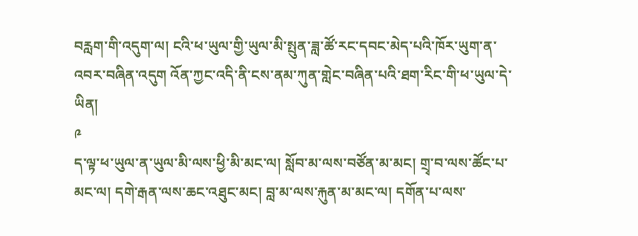བརླག་གི་འདུག་ལ། ངའི་ཕ་ཡུལ་གྱི་ཡུལ་མི་སྤུན་ཟླ་ཚོ་རང་དབང་མེད་པའི་ཁོར་ཡུག་ན་འབར་བཞིན་འདུག འོན་ཀྱང་འདི་ནི་ངས་ནམ་ཀུན་གླེང་བཞིན་པའི་ཐག་རིང་གི་ཕ་ཡུལ་དེ་ཡིན།
༩
ད་ལྟ་ཕ་ཡུལ་ན་ཡུལ་མི་ལས་ཕྱི་མི་མང་ལ། སློབ་མ་ལས་བཙོན་མ་མང། གྲྭ་བ་ལས་ཚོང་པ་མང་ལ། དགེ་རྒན་ལས་ཆང་འཐུང་མང། བླ་མ་ལས་རྐུན་མ་མང་ལ། དགོན་པ་ལས་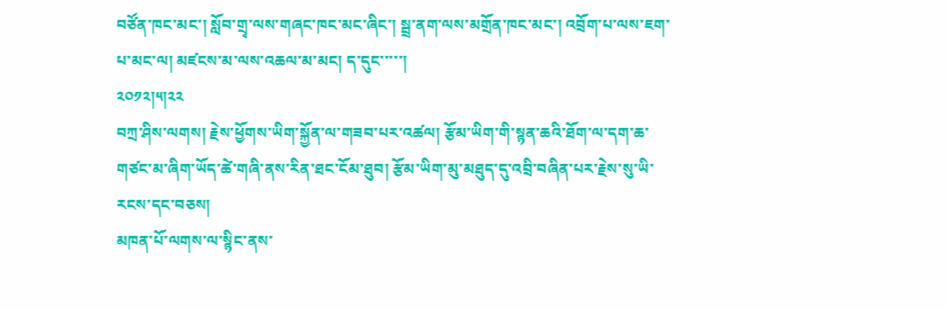བཙོན་ཁང་མང་། སློབ་གྲྭ་ལས་གཞང་ཁང་མང་ཞིང་། སྦྲ་ནག་ལས་མགྲོན་ཁང་མང་། འབྲོག་པ་ལས་ཇག་པ་མང་ལ། མཛངས་མ་ལས་འཆལ་མ་མང། ད་དུང་་་་་།
༢༠༡༢།༥།༢༢
བཀྲ་ཤིས་ལགས། རྗེས་ཕྱོགས་ཡིག་སྐྱོན་ལ་གཟབ་པར་འཚལ། རྩོམ་ཡིག་གི་སྙན་ཆའི་ཐོག་ལ་དག་ཆ་གཙང་མ་ཞིག་ཡོད་ཚེ་གཞི་ནས་རིན་ཐང་ངོམ་ཐུབ། རྩོམ་ཡིག་མུ་མཐུད་དུ་འབྲི་བཞིན་པར་རྗེས་སུ་ཡི་རངས་དང་བཅས།
མཁན་པོ་ལགས་ལ་སྙིང་ནས་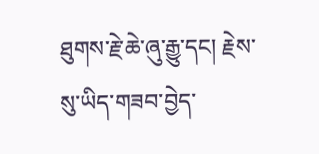ཐུགས་རྗེ་ཆེ་ཞུ་རྒྱུ་དང། རྗེས་སུ་ཡིད་གཟབ་བྱེད་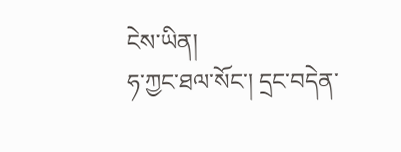ངེས་ཡིན།
ཧ་ཀྱང་ཐལ་སོང་། དྲང་བདེན་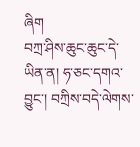ཞིག
བཀྲ་ཤིས་ཆུང་ཆུང་དེ་ཡིན་ན། ཧ་ཅང་དགའ་བྱུང་། བཀྲིས་བདེ་ལེགས་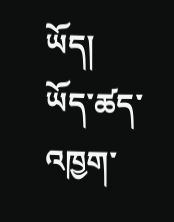ཡོད།
ཡོད་ཚད་འཁྱག་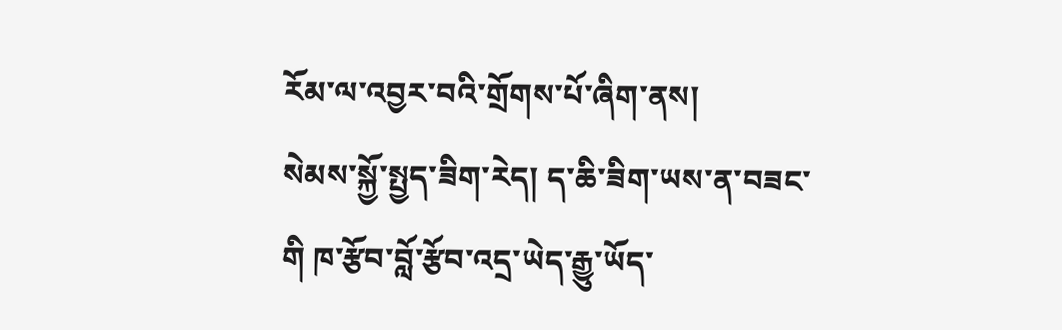རོམ་ལ་འབྱར་བའི་གྲོགས་པོ་ཞིག་ནས།
སེམས་སྐྱོ་སྤྱད་ཟིག་རེད། ད་ཆི་ཟིག་ཡས་ན་བཟང་གི ཁ་རྩོབ་བློ་རྩོབ་འདྲ་ཡེད་རྒྱུ་ཡོད་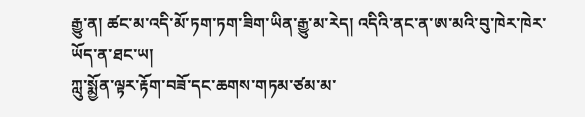རྒྱུ་ན། ཚང་མ་འདི་མོ་ཏག་ཏག་ཟིག་ཡིན་རྒྱུ་མ་རེད། འདིའི་ནང་ན་ཨ་མའི་བུ་ཁེར་ཁེར་ཡོད་ན་ཐང་ཡ།
ཀླུ་སྨྱོན་ལྟར་རྟོག་བཟོ་དང་ཆགས་གཏམ་ཙམ་མ་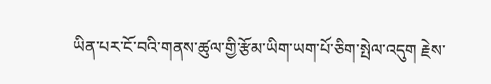ཡིན་པར་ངོ་བའི་གནས་ཚུལ་གྱི་རྩོམ་ཡིག་ཡག་པོ་ཅིག་སྤེལ་འདུག རྗེས་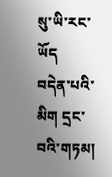སུ་ཡི་རང་ཡོད
བདེན་པའི་མིག དྲང་བའི་གཏམ།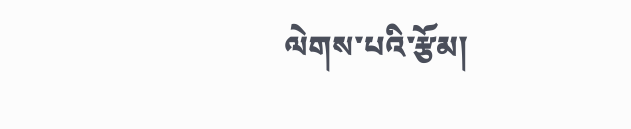ལེགས་པའི་རྩོམ།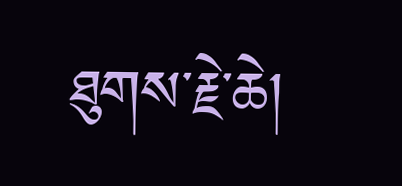ཐུགས་རྗེ་ཆེ།